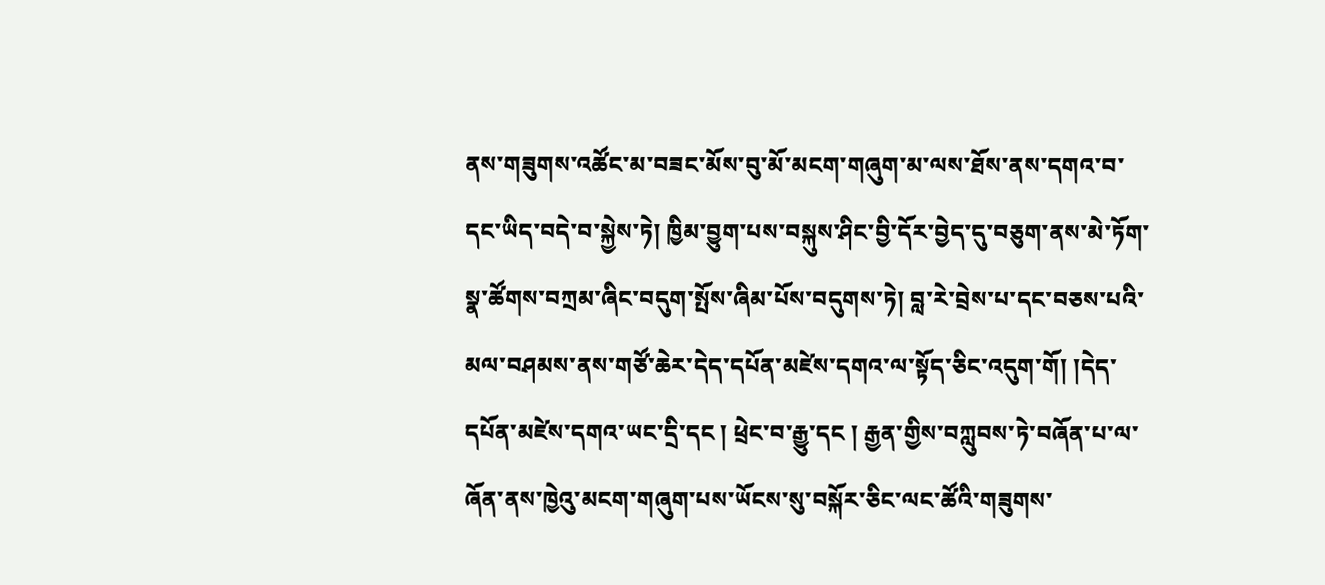ནས་གཟུགས་འཚོང་མ་བཟང་མོས་བུ་མོ་མངག་གཞུག་མ་ལས་ཐོས་ནས་དགའ་བ་དང་ཡིད་བདེ་བ་སྐྱེས་ཏེ། ཁྱིམ་བྱུག་པས་བསྐུས་ཤིང་བྱི་དོར་བྱེད་དུ་བཅུག་ནས་མེ་ཏོག་སྣ་ཚོགས་བཀྲམ་ཞིང་བདུག་སྤོས་ཞིམ་པོས་བདུགས་ཏེ། བླ་རེ་བྲེས་པ་དང་བཅས་པའི་ མལ་བཤམས་ནས་གཙོ་ཆེར་དེད་དཔོན་མཛེས་དགའ་ལ་སྟོད་ཅིང་འདུག་གོ། །དེད་དཔོན་མཛེས་དགའ་ཡང་དྲི་དང ། ཕྲེང་བ་རྒྱུ་དང ། རྒྱན་གྱིས་བཀླུབས་ཏེ་བཞོན་པ་ལ་ཞོན་ནས་ཁྱེའུ་མངག་གཞུག་པས་ཡོངས་སུ་བསྐོར་ཅིང་ལང་ཚོའི་གཟུགས་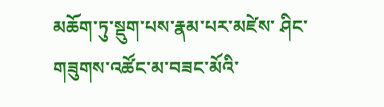མཆོག་ཏུ་སྡུག་པས་རྣམ་པར་མཛེས་ ཤིང་གཟུགས་འཚོང་མ་བཟང་མོའི་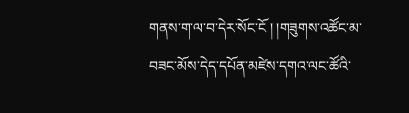གནས་ག་ལ་བ་དེར་སོང་ངོ ། །གཟུགས་འཚོང་མ་བཟང་མོས་དེད་དཔོན་མཛེས་དགའ་ལང་ཚོའི་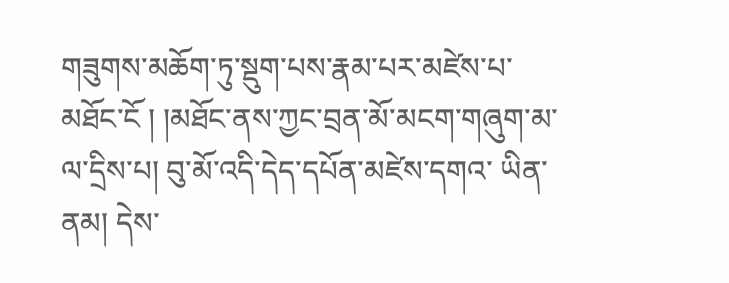གཟུགས་མཆོག་ཏུ་སྡུག་པས་རྣམ་པར་མཛེས་པ་མཐོང་ངོ ། །མཐོང་ནས་ཀྱང་བྲན་མོ་མངག་གཞུག་མ་ལ་དྲིས་པ། བུ་མོ་འདི་དེད་དཔོན་མཛེས་དགའ་ ཡིན་ནམ། དེས་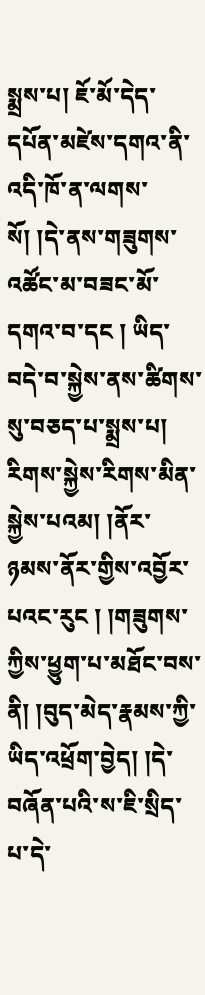སྨྲས་པ། ཇོ་མོ་དེད་དཔོན་མཛེས་དགའ་ནི་འདི་ཁོ་ན་ལགས་སོ། །དེ་ནས་གཟུགས་འཚོང་མ་བཟང་མོ་དགའ་བ་དང ། ཡིད་བདེ་བ་སྐྱེས་ནས་ཚིགས་སུ་བཅད་པ་སྨྲས་པ། རིགས་སྐྱེས་རིགས་མིན་སྐྱེས་པའམ། །ནོར་ཉམས་ནོར་གྱིས་འབྱོར་པའང་རུང ། །གཟུགས་ ཀྱིས་ཕྱུག་པ་མཐོང་བས་ནི། །བུད་མེད་རྣམས་ཀྱི་ཡིད་འཕྲོག་བྱེད། །དེ་བཞོན་པའི་ས་ཇི་སྲིད་པ་དེ་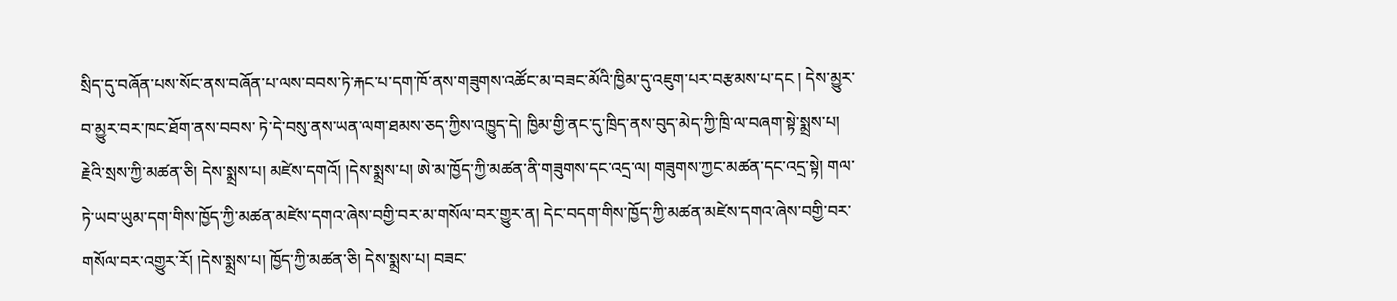སྲིད་དུ་བཞོན་པས་སོང་ནས་བཞོན་པ་ལས་བབས་ཏེ་རྐང་པ་དག་ཁོ་ནས་གཟུགས་འཚོང་མ་བཟང་མོའི་ཁྱིམ་དུ་འཇུག་པར་བརྩམས་པ་དང ། དེས་མྱུར་བ་མྱུར་བར་ཁང་ཐོག་ནས་བབས་ ཏེ་དེ་བསུ་ནས་ཡན་ལག་ཐམས་ཅད་ཀྱིས་འཁྱུད་དེ། ཁྱིམ་གྱི་ནང་དུ་ཁྲིད་ནས་བུད་མེད་ཀྱི་ཁྲི་ལ་བཞག་སྟེ་སྨྲས་པ། རྗེའི་སྲས་ཀྱི་མཚན་ཅི། དེས་སྨྲས་པ། མཛེས་དགའོ། །དེས་སྨྲས་པ། ཨེ་མ་ཁྱོད་ཀྱི་མཚན་ནི་གཟུགས་དང་འདྲ་ལ། གཟུགས་ཀྱང་མཚན་དང་འདྲ་སྟེ། གལ་ཏེ་ཡབ་ཡུམ་དག་གིས་ཁྱོད་ཀྱི་མཚན་མཛེས་དགའ་ཞེས་བགྱི་བར་མ་གསོལ་བར་གྱུར་ན། དེང་བདག་གིས་ཁྱོད་ཀྱི་མཚན་མཛེས་དགའ་ཞེས་བགྱི་བར་གསོལ་བར་འགྱུར་རོ། །དེས་སྨྲས་པ། ཁྱོད་ཀྱི་མཚན་ཅི། དེས་སྨྲས་པ། བཟང་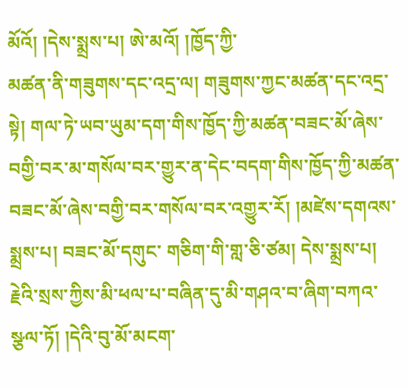མོའོ། །དེས་སྨྲས་པ། ཨེ་མའོ། །ཁྱོད་ཀྱི་
མཚན་ནི་གཟུགས་དང་འདྲ་ལ། གཟུགས་ཀྱང་མཚན་དང་འདྲ་སྟེ། གལ་ཏེ་ཡབ་ཡུམ་དག་གིས་ཁྱོད་ཀྱི་མཚན་བཟང་མོ་ཞེས་བགྱི་བར་མ་གསོལ་བར་གྱུར་ན་དེང་བདག་གིས་ཁྱོད་ཀྱི་མཚན་བཟང་མོ་ཞེས་བགྱི་བར་གསོལ་བར་འགྱུར་རོ། །མཛེས་དགའས་སྨྲས་པ། བཟང་མོ་དགུང་ གཅིག་གི་གླ་ཅི་ཙམ། དེས་སྨྲས་པ། རྗེའི་སྲས་ཀྱིས་མི་ཕལ་པ་བཞིན་དུ་མི་གཤའ་བ་ཞིག་བཀའ་སྩལ་ཏོ། །དེའི་བུ་མོ་མངག་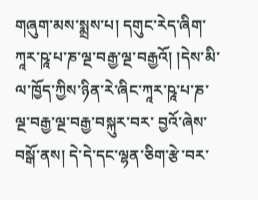གཞུག་མས་སྨྲས་པ། དགུང་རེད་ཞིག་ཀཱར་ཥཱ་པ་ཎ་ལྔ་བརྒྱ་ལྔ་བརྒྱའོ། །དེས་མི་ལ་ཁྱོད་ཀྱིས་ཉིན་རེ་ཞིང་ཀཱར་ཥཱ་པ་ཎ་ལྔ་བརྒྱ་ལྔ་བརྒྱ་བསྐུར་བར་ བྱའོ་ཞེས་བསྒོ་ནས། དེ་དེ་དང་ལྷན་ཅིག་རྩེ་བར་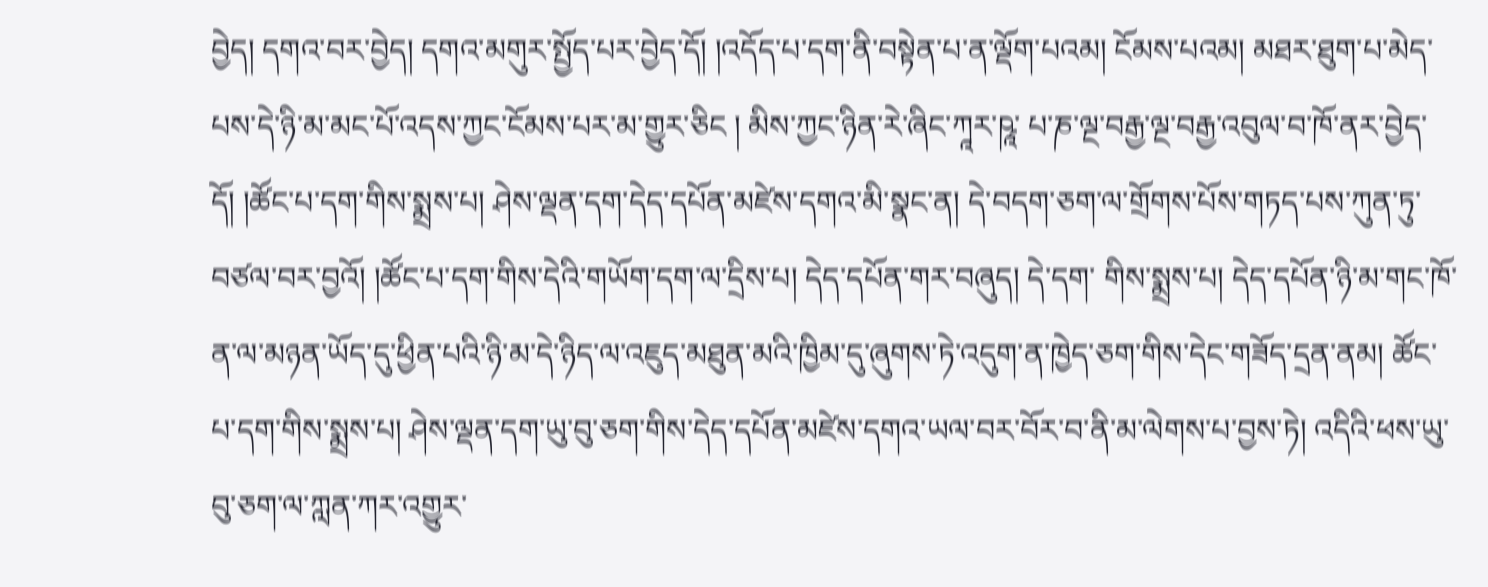བྱེད། དགའ་བར་བྱེད། དགའ་མགུར་སྤྱོད་པར་བྱེད་དོ། །འདོད་པ་དག་ནི་བསྟེན་པ་ན་ལྡོག་པའམ། ངོམས་པའམ། མཐར་ཐུག་པ་མེད་པས་དེ་ཉི་མ་མང་པོ་འདས་ཀྱང་ངོམས་པར་མ་གྱུར་ཅིང ། མིས་ཀྱང་ཉིན་རེ་ཞིང་ཀཱར་ཥཱ་ པ་ཎ་ལྔ་བརྒྱ་ལྔ་བརྒྱ་འབུལ་བ་ཁོ་ནར་བྱེད་དོ། །ཚོང་པ་དག་གིས་སྨྲས་པ། ཤེས་ལྡན་དག་དེད་དཔོན་མཛེས་དགའ་མི་སྣང་ན། དེ་བདག་ཅག་ལ་གྲོགས་པོས་གཏད་པས་ཀུན་ཏུ་བཙལ་བར་བྱའོ། །ཚོང་པ་དག་གིས་དེའི་གཡོག་དག་ལ་དྲིས་པ། དེད་དཔོན་གར་བཞུད། དེ་དག་ གིས་སྨྲས་པ། དེད་དཔོན་ཉི་མ་གང་ཁོ་ན་ལ་མཉན་ཡོད་དུ་ཕྱིན་པའི་ཉི་མ་དེ་ཉིད་ལ་འཇུད་མཐུན་མའི་ཁྱིམ་དུ་ཞུགས་ཏེ་འདུག་ན་ཁྱེད་ཅག་གིས་དེང་གཟོད་དྲན་ནམ། ཚོང་པ་དག་གིས་སྨྲས་པ། ཤེས་ལྡན་དག་ཡུ་བུ་ཅག་གིས་དེད་དཔོན་མཛེས་དགའ་ཡལ་བར་བོར་བ་ནི་མ་ལེགས་པ་བྱས་ཏེ། འདིའི་ཕས་ཡུ་བུ་ཅག་ལ་ཀླན་ཀར་འགྱུར་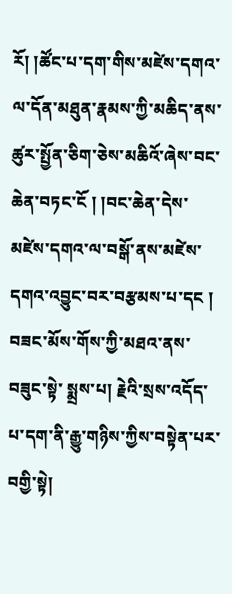རོ། །ཚོང་པ་དག་གིས་མཛེས་དགའ་ལ་དོན་མཐུན་རྣམས་ཀྱི་མཆིད་ནས་ཚུར་སྤྱོན་ཅིག་ཅེས་མཆིའོ་ཞེས་བང་ཆེན་བཏང་ངོ ། །བང་ཆེན་དེས་མཛེས་དགའ་ལ་བསྒོ་ནས་མཛེས་དགའ་འབྱུང་བར་བརྩམས་པ་དང ། བཟང་མོས་གོས་ཀྱི་མཐའ་ནས་བཟུང་སྟེ་ སྨྲས་པ། རྗེའི་སྲས་འདོད་པ་དག་ནི་རྒྱུ་གཉིས་ཀྱིས་བསྟེན་པར་བགྱི་སྟེ།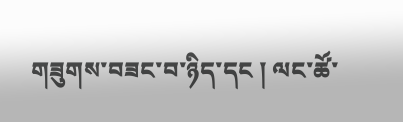གཟུགས་བཟང་བ་ཉིད་དང ། ལང་ཚོ་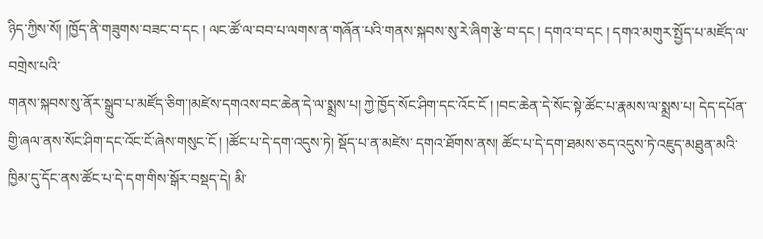ཉིད་ཀྱིས་སོ། །ཁྱོད་ནི་གཟུགས་བཟང་བ་དང ། ལང་ཚོ་ལ་བབ་པ་ལགས་ན་གཞོན་པའི་གནས་སྐབས་སུ་རེ་ཞིག་རྩེ་བ་དང ། དགའ་བ་དང ། དགའ་མགུར་སྤྱོད་པ་མཛོད་ལ་བགྲེས་པའི་
གནས་སྐབས་སུ་ནོར་སྒྲུབ་པ་མཛོད་ཅིག་།མཛེས་དགའས་བང་ཆེན་དེ་ལ་སྨྲས་པ། ཀྱེ་ཁྱོད་སོང་ཤིག་དང་འོང་ངོ ། །བང་ཆེན་དེ་སོང་སྟེ་ཚོང་པ་རྣམས་ལ་སྨྲས་པ། དེད་དཔོན་གྱི་ཞལ་ནས་སོང་ཤིག་དང་འོང་ངོ་ཞེས་གསུང་ངོ ། །ཚོང་པ་དེ་དག་འདུས་ཏེ། སྡོད་པ་ན་མཛེས་ དགའ་ཐོགས་ནས། ཚོང་པ་དེ་དག་ཐམས་ཅད་འདུས་ཏེ་འཇུད་མཐུན་མའི་ཁྱིམ་དུ་དོང་ནས་ཚོང་པ་དེ་དག་གིས་སྒོར་བསྡད་དེ། མི་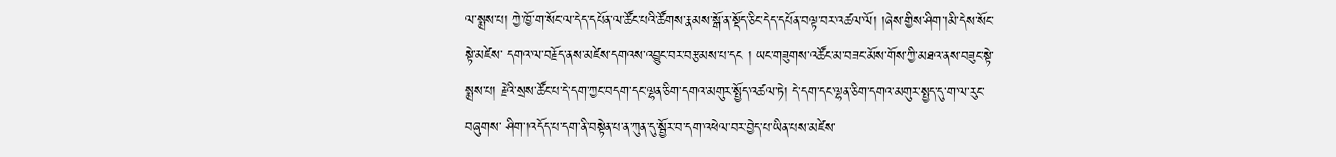ལ་སྨྲས་པ། ཀྱེ་ཁྱོ་ག་སོང་ལ་དེད་དཔོན་ལ་ཚོང་པའི་ཚོགས་རྣམས་སྒོ་ན་སྡོད་ཅིང་དེད་དཔོན་བལྟ་བར་འཚལ་ལོ། །ཞེས་གྱིས་ཤིག་།མི་དེས་སོང་སྟེ་མཛེས་ དགའ་ལ་བརྗོད་ནས་མཛེས་དགའས་འབྱུང་བར་བརྩམས་པ་དང ། ཡང་གཟུགས་འཚོང་མ་བཟང་མོས་གོས་ཀྱི་མཐའ་ནས་བཟུང་སྟེ་སྨྲས་པ། རྗེའི་སྲས་ཚོང་པ་དེ་དག་ཀྱང་བདག་དང་ལྷན་ཅིག་དགའ་མགུར་སྤྱོད་འཚལ་ཏེ། དེ་དག་དང་ལྷན་ཅིག་དགའ་མགུར་སྤྱད་དུ་ག་ལ་རུང་བཞུགས་ ཤིག་།འདོད་པ་དག་ནི་བསྟེན་པ་ན་ཀུན་དུ་སྦྱོར་བ་དག་འཕེལ་བར་བྱེད་པ་ཡིན་པས་མཛེས་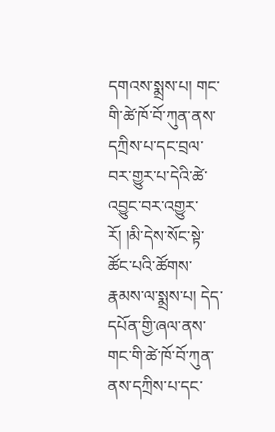དགའས་སྨྲས་པ། གང་གི་ཚེ་ཁོ་བོ་ཀུན་ནས་དཀྲིས་པ་དང་བྲལ་བར་གྱུར་པ་དེའི་ཚེ་འབྱུང་བར་འགྱུར་རོ། །མི་དེས་སོང་སྟེ་ཚོང་པའི་ཚོགས་རྣམས་ལ་སྨྲས་པ། དེད་དཔོན་གྱི་ཞལ་ནས་ གང་གི་ཚེ་ཁོ་བོ་ཀུན་ནས་དཀྲིས་པ་དང་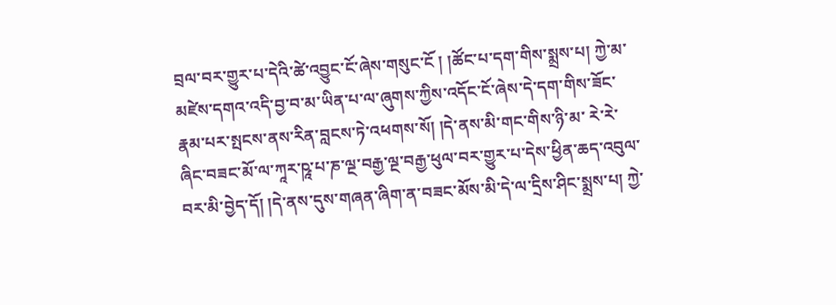བྲལ་བར་གྱུར་པ་དེའི་ཚེ་འབྱུང་ངོ་ཞེས་གསུང་ངོ ། །ཚོང་པ་དག་གིས་སྨྲས་པ། ཀྱེ་མ་མཛེས་དགའ་འདི་བྱ་བ་མ་ཡིན་པ་ལ་ཞུགས་ཀྱིས་འདོང་ངོ་ཞེས་དེ་དག་གིས་ཟོང་རྣམ་པར་སྤངས་ནས་རིན་བླངས་ཏེ་འཕགས་སོ། །དེ་ནས་མི་གང་གིས་ཉི་མ་ རེ་རེ་ཞིང་བཟང་མོ་ལ་ཀཱར་ཥཱ་པ་ཎ་ལྔ་བརྒྱ་ལྔ་བརྒྱ་ཕུལ་བར་གྱུར་པ་དེས་ཕྱིན་ཆད་འབུལ་བར་མི་བྱེད་དོ། །དེ་ནས་དུས་གཞན་ཞིག་ན་བཟང་མོས་མི་དེ་ལ་དྲིས་ཤིང་སྨྲས་པ། ཀྱེ་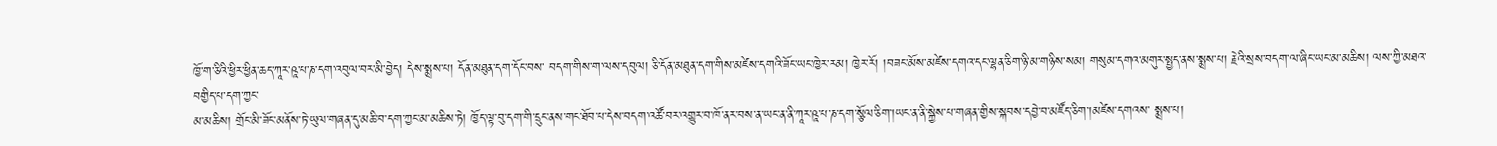ཁྱོ་ག་ཅིའི་ཕྱིར་ཕྱིན་ཆད་ཀཱར་ཥཱ་པ་ཎ་དག་འབུལ་བར་མི་བྱེད། དེས་སྨྲས་པ། དོན་མཐུན་དག་དོང་བས་ བདག་གིས་ག་ལས་དབུལ། ཅི་དོན་མཐུན་དག་གིས་མཛེས་དགའི་ཟོང་ཡང་ཁྱེར་རམ། ཁྱེར་རོ། །བཟང་མོས་མཛེས་དགའ་དང་ལྷན་ཅིག་ཉི་མ་གཉིས་སམ། གསུམ་དགའ་མགུར་སྤྱད་ནས་སྨྲས་པ། རྗེའི་སྲས་བདག་ལ་ཞིང་ཡང་མ་མཆིས། ལས་ཀྱི་མཐའ་བགྱིད་པ་དག་ཀྱང་
མ་མཆིས། གྲོང་མི་ཟོང་མནོས་ཏེ་ཡུལ་གཞན་དུ་མཆི་བ་དག་ཀྱང་མ་མཆིས་ཏེ། ཁྱོད་ལྟ་བུ་དག་གི་དྲུང་ནས་གང་ཐོབ་པ་དེས་བདག་འཚོ་བར་འགྱུར་བ་ཁོ་ནར་བས་ན་ཡང་ན་ནི་ཀཱར་ཥཱ་པ་ཎ་དག་སྩོལ་ཅིག་།ཡང་ན་ནི་སྐྱེས་པ་གཞན་གྱིས་སྐབས་དབྱེ་བ་མཛོད་ཅིག་།མཛེས་དགའས་ སྨྲས་པ།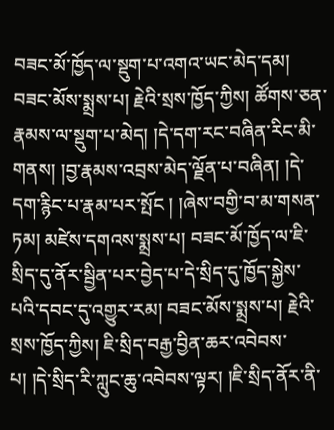བཟང་མོ་ཁྱོད་ལ་སྡུག་པ་འགའ་ཡང་མེད་དམ། བཟང་མོས་སྨྲས་པ། རྗེའི་སྲས་ཁྱོད་ཀྱིས། ཚོགས་ཅན་རྣམས་ལ་སྡུག་པ་མེད། །དེ་དག་རང་བཞིན་རིང་མི་གནས། །བྱ་རྣམས་འབྲས་མེད་ལྗོན་པ་བཞིན། །དེ་དག་རྙིང་པ་རྣམ་པར་སྤོང ། །ཞེས་བགྱི་བ་མ་གསན་ ཏམ། མཛེས་དགའས་སྨྲས་པ། བཟང་མོ་ཁྱོད་ལ་ཇི་སྲིད་དུ་ནོར་སྦྱིན་པར་བྱེད་པ་དེ་སྲིད་དུ་ཁྱོད་སྐྱེས་པའི་དབང་དུ་འགྱུར་རམ། བཟང་མོས་སྨྲས་པ། རྗེའི་སྲས་ཁྱོད་ཀྱིས། ཇི་སྲིད་བརྒྱ་བྱིན་ཆར་འབེབས་པ། །དེ་སྲིད་རི་ཀླུང་ཆུ་འབེབས་ལྟར། །ཇི་སྲིད་ནོར་ནི་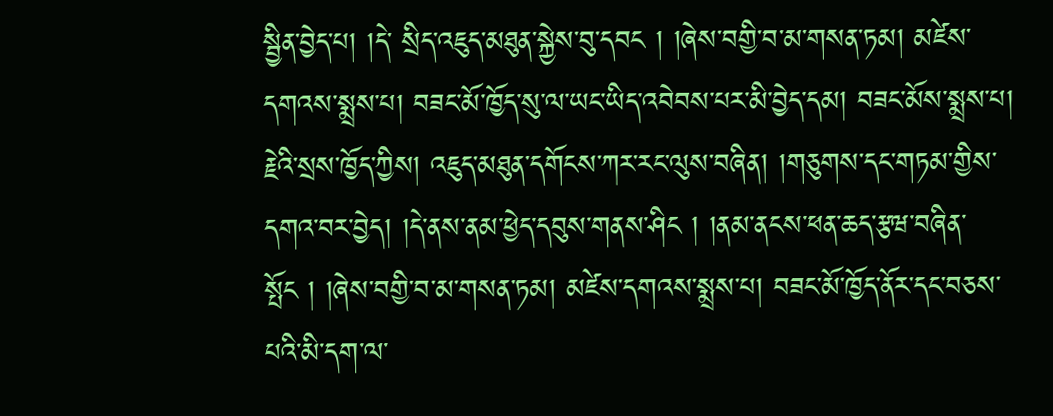སྦྱིན་བྱེད་པ། །དེ་ སྲིད་འཇུད་མཐུན་སྐྱེས་བུ་དབང ། །ཞེས་བགྱི་བ་མ་གསན་ཏམ། མཛེས་དགའས་སྨྲས་པ། བཟང་མོ་ཁྱོད་སུ་ལ་ཡང་ཡིད་འབེབས་པར་མི་བྱེད་དམ། བཟང་མོས་སྨྲས་པ། རྗེའི་སྲས་ཁྱོད་ཀྱིས། འཇུད་མཐུན་དགོངས་ཀར་རང་ལུས་བཞིན། །གཅུགས་དང་གཏམ་གྱིས་ དགའ་བར་བྱེད། །དེ་ནས་ནམ་ཕྱེད་དབུས་གནས་ཤིང ། །ནམ་ནངས་ཕན་ཆད་རྩཝ་བཞིན་སྤོང ། །ཞེས་བགྱི་བ་མ་གསན་ཏམ། མཛེས་དགའས་སྨྲས་པ། བཟང་མོ་ཁྱོད་ནོར་དང་བཅས་པའི་མི་དག་ལ་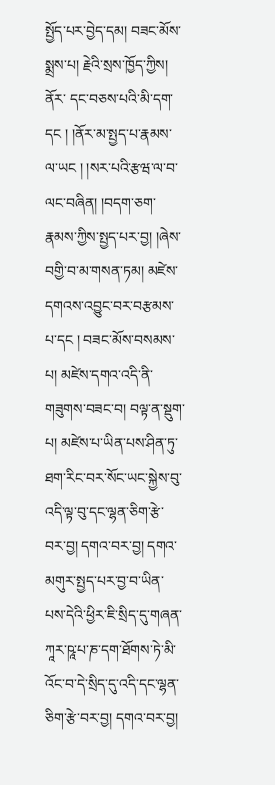སྤྱོད་པར་བྱེད་དམ། བཟང་མོས་སྨྲས་པ། རྗེའི་སྲས་ཁྱོད་ཀྱིས། ནོར་ དང་བཅས་པའི་མི་དག་དང ། །ནོར་མ་སྤྱད་པ་རྣམས་ལ་ཡང ། །སར་པའི་རྩཝ་ལ་བ་ལང་བཞིན། །བདག་ཅག་རྣམས་ཀྱིས་སྤྱད་པར་བྱ། །ཞེས་བགྱི་བ་མ་གསན་ཏམ། མཛེས་དགའས་འབྱུང་བར་བརྩམས་པ་དང ། བཟང་མོས་བསམས་པ། མཛེས་དགའ་འདི་ནི་ གཟུགས་བཟང་བ། བལྟ་ན་སྡུག་པ། མཛེས་པ་ཡིན་པས་ཤིན་ཏུ་ཐག་རིང་བར་སོང་ཡང་སྐྱེས་བུ་འདི་ལྟ་བུ་དང་ལྷན་ཅིག་རྩེ་བར་བྱ། དགའ་བར་བྱ། དགའ་མགུར་སྤྱད་པར་བྱ་བ་ཡིན་པས་དེའི་ཕྱིར་ཇི་སྲིད་དུ་གཞན་ཀཱར་ཥཱ་པ་ཎ་དག་ཐོགས་ཏེ་མི་འོང་བ་དེ་སྲིད་དུ་འདི་དང་ལྷན་
ཅིག་རྩེ་བར་བྱ། དགའ་བར་བྱ།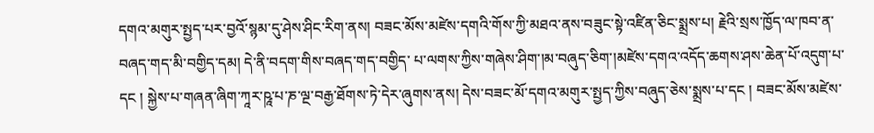དགའ་མགུར་སྤྱད་པར་བྱའོ་སྙམ་དུ་ཤེས་ཤིང་རིག་ནས། བཟང་མོས་མཛེས་དགའི་གོས་ཀྱི་མཐའ་ནས་བཟུང་སྟེ་འཛིན་ཅིང་སྨྲས་པ། རྗེའི་སྲས་ཁྱོད་ལ་ཁབ་ན་བཞད་གད་མི་བགྱིད་དམ། དེ་ནི་བདག་གིས་བཞད་གད་བགྱིད་ པ་ལགས་ཀྱིས་གཞེས་ཤིག་།མ་བཞུད་ཅིག་།མཛེས་དགའ་འདོད་ཆགས་ཤས་ཆེན་པོ་འདུག་པ་དང ། སྐྱེས་པ་གཞན་ཞིག་ཀཱར་ཥཱ་པ་ཎ་ལྔ་བརྒྱ་ཐོགས་ཏེ་དེར་ཞུགས་ནས། དེས་བཟང་མོ་དགའ་མགུར་སྤྱད་ཀྱིས་བཞུད་ཅེས་སྨྲས་པ་དང ། བཟང་མོས་མཛེས་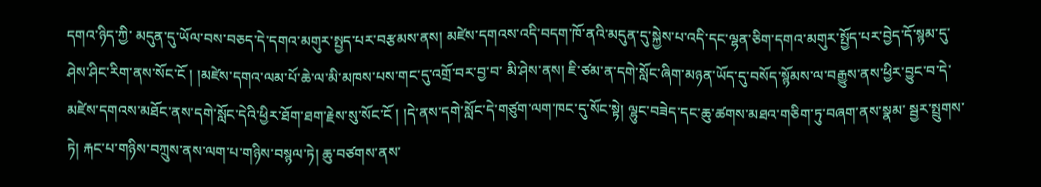དགའ་ཉིད་ཀྱི་ མདུན་དུ་ཡོལ་བས་བཅད་དེ་དགའ་མགུར་སྤྱད་པར་བརྩམས་ནས། མཛེས་དགའས་འདི་བདག་ཁོ་ནའི་མདུན་དུ་སྐྱེས་པ་འདི་དང་ལྷན་ཅིག་དགའ་མགུར་སྤྱོད་པར་བྱེད་དོ་སྙམ་དུ་ཤེས་ཤིང་རིག་ནས་སོང་ངོ ། །མཛེས་དགའ་ལམ་པོ་ཆེ་ལ་མི་མཁས་པས་གང་དུ་འགྲོ་བར་བྱ་བ་ མི་ཤེས་ནས། ཇི་ཙམ་ན་དགེ་སློང་ཞིག་མཉན་ཡོད་དུ་བསོད་སྙོམས་ལ་བརྒྱུས་ནས་ཕྱིར་བྱུང་བ་དེ་མཛེས་དགའས་མཐོང་ནས་དགེ་སློང་དེའི་ཕྱིར་ཐོག་ཐག་རྗེས་སུ་སོང་ངོ ། །དེ་ནས་དགེ་སློང་དེ་གཙུག་ལག་ཁང་དུ་སོང་སྟེ། ལྷུང་བཟེད་དང་ཆུ་ཚགས་མཐའ་གཅིག་ཏུ་བཞག་ནས་སྣམ་ སྦྱར་སྤྲུགས་ཏེ། རྐང་པ་གཉིས་བཀྲུས་ནས་ལག་པ་གཉིས་བསྙལ་ཏེ། ཆུ་བཙགས་ནས་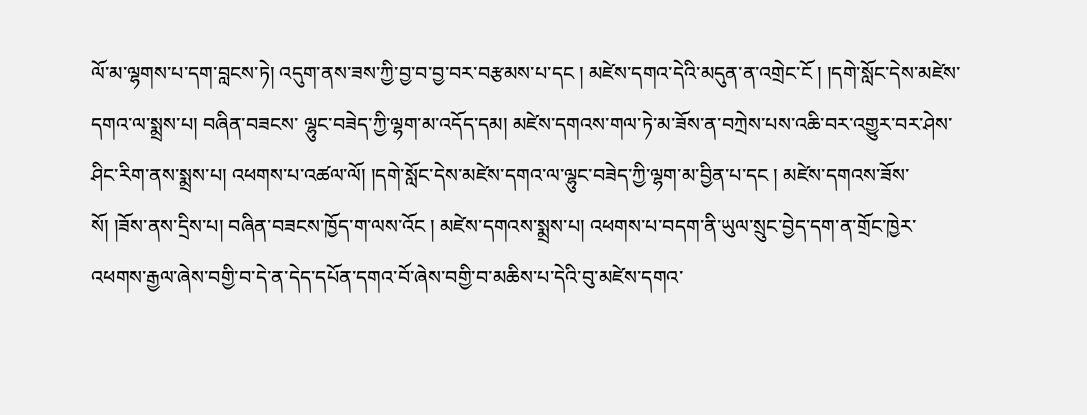ལོ་མ་ལྷགས་པ་དག་བླངས་ཏེ། འདུག་ནས་ཟས་ཀྱི་བྱ་བ་བྱ་བར་བརྩམས་པ་དང ། མཛེས་དགའ་དེའི་མདུན་ན་འགྲེང་ངོ ། །དགེ་སློང་དེས་མཛེས་དགའ་ལ་སྨྲས་པ། བཞིན་བཟངས་ ལྷུང་བཟེད་ཀྱི་ལྷག་མ་འདོད་དམ། མཛེས་དགའས་གལ་ཏེ་མ་ཟོས་ན་བཀྲེས་པས་འཆི་བར་འགྱུར་བར་ཤེས་ཤིང་རིག་ནས་སྨྲས་པ། འཕགས་པ་འཚལ་ལོ། །དགེ་སློང་དེས་མཛེས་དགའ་ལ་ལྷུང་བཟེད་ཀྱི་ལྷག་མ་བྱིན་པ་དང ། མཛེས་དགའས་ཟོས་སོ། །ཟོས་ནས་དྲིས་པ། བཞིན་བཟངས་ཁྱོད་ག་ལས་འོང ། མཛེས་དགའས་སྨྲས་པ། འཕགས་པ་བདག་ནི་ཡུལ་སྲུང་བྱེད་དག་ན་གྲོང་ཁྱེར་འཕགས་རྒྱལ་ཞེས་བགྱི་བ་དེ་ན་དེད་དཔོན་དགའ་བོ་ཞེས་བགྱི་བ་མཆིས་པ་དེའི་བུ་མཛེས་དགའ་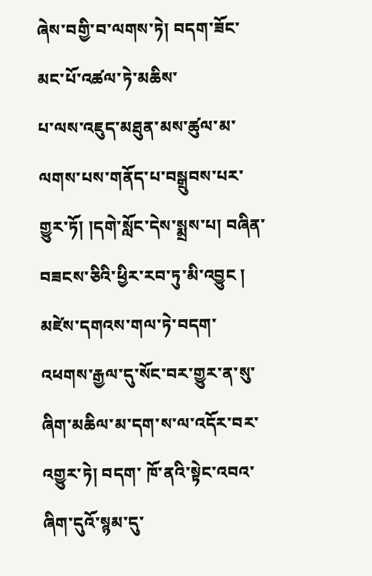ཞེས་བགྱི་བ་ལགས་ཏེ། བདག་ཟོང་མང་པོ་འཚལ་ཏེ་མཆིས་
པ་ལས་འཇུད་མཐུན་མས་ཚུལ་མ་ལགས་པས་གནོད་པ་བསྒྲུབས་པར་གྱུར་ཏོ། །དགེ་སློང་དེས་སྨྲས་པ། བཞིན་བཟངས་ཅིའི་ཕྱིར་རབ་ཏུ་མི་འབྱུང ། མཛེས་དགའས་གལ་ཏེ་བདག་འཕགས་རྒྱལ་དུ་སོང་བར་གྱུར་ན་སུ་ཞིག་མཆིལ་མ་དག་ས་ལ་འདོར་བར་འགྱུར་ཏེ། བདག་ ཁོ་ནའི་སྟེང་འབའ་ཞིག་དུའོ་སྙམ་དུ་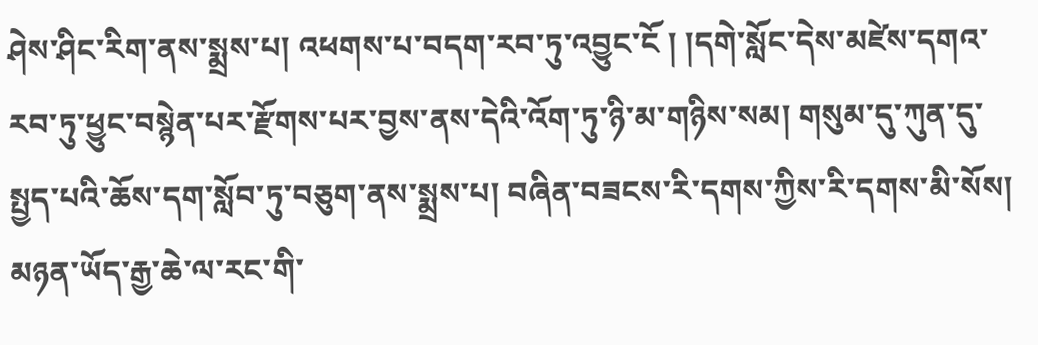ཤེས་ཤིང་རིག་ནས་སྨྲས་པ། འཕགས་པ་བདག་རབ་ཏུ་འབྱུང་ངོ ། །དགེ་སློང་དེས་མཛེས་དགའ་རབ་ཏུ་ཕྱུང་བསྙེན་པར་རྫོགས་པར་བྱས་ནས་དེའི་འོག་ཏུ་ཉི་མ་གཉིས་སམ། གསུམ་དུ་ཀུན་དུ་སྤྱད་པའི་ཆོས་དག་སློབ་ཏུ་བཅུག་ནས་སྨྲས་པ། བཞིན་བཟངས་རི་དགས་ཀྱིས་རི་དགས་མི་སོས། མཉན་ཡོད་རྒྱ་ཆེ་ལ་རང་གི་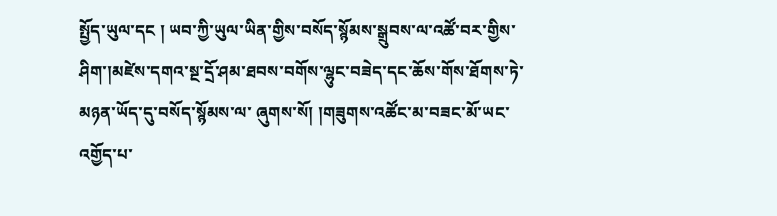སྤྱོད་ཡུལ་དང ། ཡབ་ཀྱི་ཡུལ་ཡིན་གྱིས་བསོད་སྙོམས་སྒྲུབས་ལ་འཚོ་བར་གྱིས་ཤིག་།མཛེས་དགའ་སྔ་དྲོ་ཤམ་ཐབས་བགོས་ལྷུང་བཟེད་དང་ཆོས་གོས་ཐོགས་ཏེ་མཉན་ཡོད་དུ་བསོད་སྙོམས་ལ་ ཞུགས་སོ། །གཟུགས་འཚོང་མ་བཟང་མོ་ཡང་འགྱོད་པ་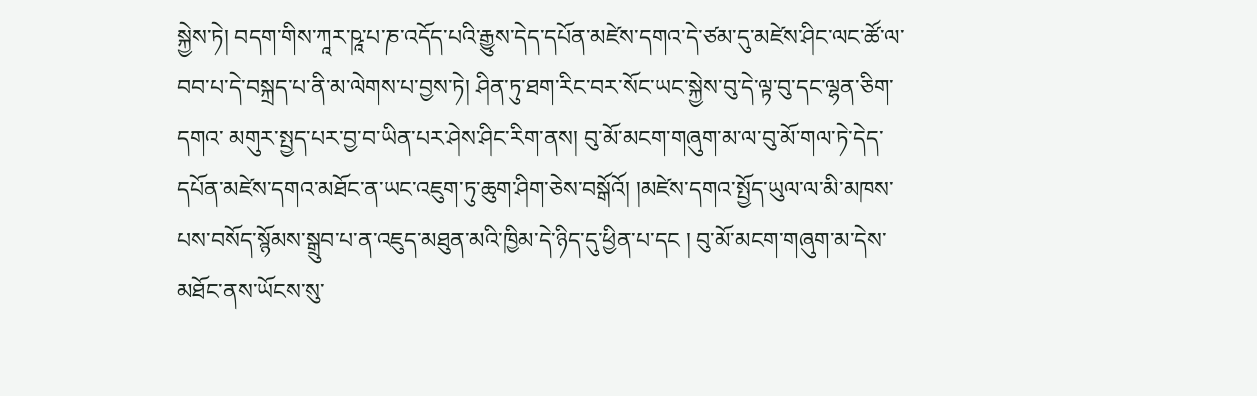སྐྱེས་ཏེ། བདག་གིས་ཀཱར་ཥཱ་པ་ཎ་འདོད་པའི་རྒྱུས་དེད་དཔོན་མཛེས་དགའ་དེ་ཙམ་དུ་མཛེས་ཤིང་ལང་ཚོ་ལ་བབ་པ་དེ་བསྐྲད་པ་ནི་མ་ལེགས་པ་བྱས་ཏེ། ཤིན་ཏུ་ཐག་རིང་བར་སོང་ཡང་སྐྱེས་བུ་དེ་ལྟ་བུ་དང་ལྷན་ཅིག་དགའ་ མགུར་སྤྱད་པར་བྱ་བ་ཡིན་པར་ཤེས་ཤིང་རིག་ནས། བུ་མོ་མངག་གཞུག་མ་ལ་བུ་མོ་གལ་ཏེ་དེད་དཔོན་མཛེས་དགའ་མཐོང་ན་ཡང་འཇུག་ཏུ་ཆུག་ཤིག་ཅེས་བསྒོའོ། །མཛེས་དགའ་སྤྱོད་ཡུལ་ལ་མི་མཁས་པས་བསོད་སྙོམས་སྒྲུབ་པ་ན་འཇུད་མཐུན་མའི་ཁྱིམ་དེ་ཉིད་དུ་ཕྱིན་པ་དང ། བུ་མོ་མངག་གཞུག་མ་དེས་མཐོང་ནས་ཡོངས་སུ་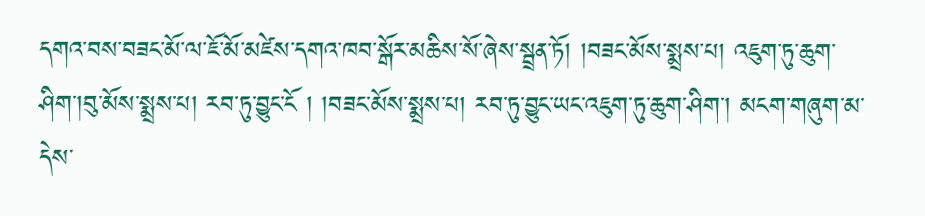དགའ་བས་བཟང་མོ་ལ་ཇོ་མོ་མཛེས་དགའ་ཁབ་སྒོར་མཆིས་སོ་ཞེས་སྦྲན་ཏོ། །བཟང་མོས་སྨྲས་པ། འཇུག་ཏུ་ཆུག་ཤིག་།བུ་མོས་སྨྲས་པ། རབ་ཏུ་བྱུང་ངོ ། །བཟང་མོས་སྨྲས་པ། རབ་ཏུ་བྱུང་ཡང་འཇུག་ཏུ་ཆུག་ཤིག་། མངག་གཞུག་མ་དེས་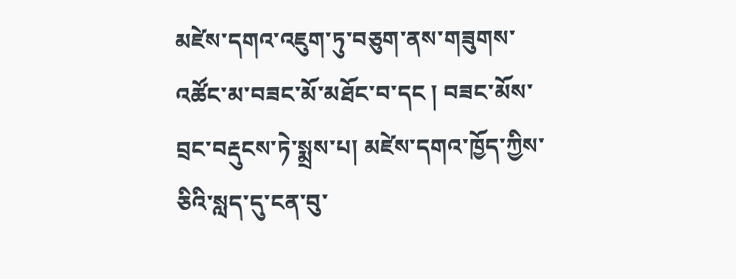མཛེས་དགའ་འཇུག་ཏུ་བཅུག་ནས་གཟུགས་འཚོང་མ་བཟང་མོ་མཐོང་བ་དང ། བཟང་མོས་བྲང་བརྡུངས་ཏེ་སྨྲས་པ། མཛེས་དགའ་ཁྱོད་ཀྱིས་ཅིའི་སླད་དུ་ངན་བུ་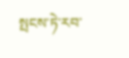སྤངས་ཏེ་རབ་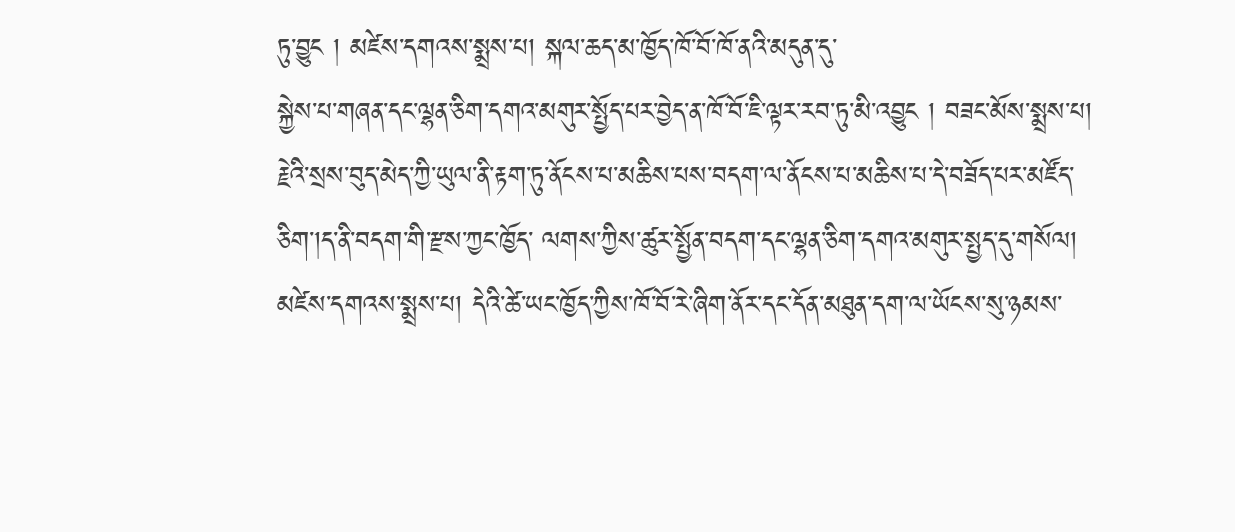ཏུ་བྱུང ། མཛེས་དགའས་སྨྲས་པ། སྐལ་ཆད་མ་ཁྱོད་ཁོ་བོ་ཁོ་ནའི་མདུན་དུ་
སྐྱེས་པ་གཞན་དང་ལྷན་ཅིག་དགའ་མགུར་སྤྱོད་པར་བྱེད་ན་ཁོ་བོ་ཇི་ལྟར་རབ་ཏུ་མི་འབྱུང ། བཟང་མོས་སྨྲས་པ། རྗེའི་སྲས་བུད་མེད་ཀྱི་ཡུལ་ནི་རྟག་ཏུ་ནོངས་པ་མཆིས་པས་བདག་ལ་ནོངས་པ་མཆིས་པ་དེ་བཟོད་པར་མཛོད་ཅིག་།ད་ནི་བདག་གི་རྫས་ཀྱང་ཁྱོད་ ལགས་ཀྱིས་ཚུར་སྤྱོན་བདག་དང་ལྷན་ཅིག་དགའ་མགུར་སྤྱད་དུ་གསོལ། མཛེས་དགའས་སྨྲས་པ། དེའི་ཚེ་ཡང་ཁྱོད་ཀྱིས་ཁོ་བོ་རེ་ཞིག་ནོར་དང་དོན་མཐུན་དག་ལ་ཡོངས་སུ་ཉམས་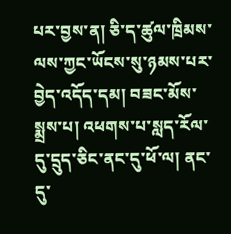པར་བྱས་ན། ཅི་ད་ཚུལ་ཁྲིམས་ལས་ཀྱང་ཡོངས་སུ་ཉམས་པར་བྱེད་འདོད་དམ། བཟང་མོས་ སྨྲས་པ། འཕགས་པ་སླད་རོལ་དུ་དྲུད་ཅིང་ནང་དུ་ཕོ་ལ། ནང་དུ་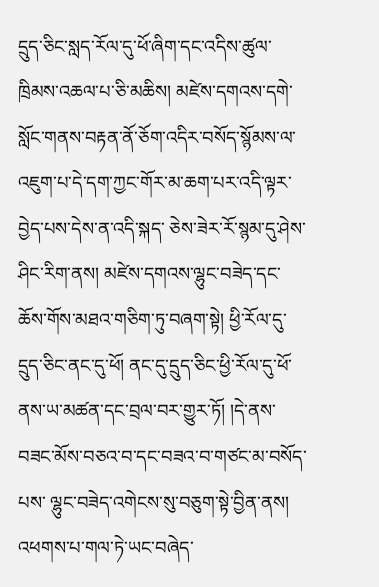དྲུད་ཅིང་སླད་རོལ་དུ་ཕོ་ཞིག་དང་འདིས་ཚུལ་ཁྲིམས་འཆལ་པ་ཅི་མཆིས། མཛེས་དགའས་དགེ་སློང་གནས་བརྟན་ནོ་ཅོག་འདིར་བསོད་སྙོམས་ལ་འཇུག་པ་དེ་དག་ཀྱང་གོར་མ་ཆག་པར་འདི་ལྟར་བྱེད་པས་དེས་ན་འདི་སྐད་ ཅེས་ཟེར་རོ་སྙམ་དུ་ཤེས་ཤིང་རིག་ནས། མཛེས་དགའས་ལྷུང་བཟེད་དང་ཆོས་གོས་མཐའ་གཅིག་ཏུ་བཞག་སྟེ། ཕྱི་རོལ་དུ་དྲུད་ཅིང་ནང་དུ་ཕོ། ནང་དུ་དྲུད་ཅིང་ཕྱི་རོལ་དུ་ཕོ་ནས་ཡ་མཚན་དང་བྲལ་བར་གྱུར་ཏོ། །དེ་ནས་བཟང་མོས་བཅའ་བ་དང་བཟའ་བ་གཙང་མ་བསོད་པས་ ལྷུང་བཟེད་འགེངས་སུ་བཅུག་སྟེ་བྱིན་ནས། འཕགས་པ་གལ་ཏེ་ཡང་བཞེད་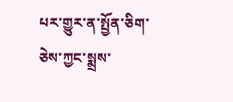པར་གྱུར་ན་སྤྱོན་ཅིག་ཅེས་ཀྱང་སྨྲས་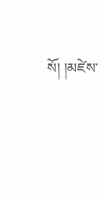སོ། །མཛེས་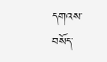དགའས་བསོད་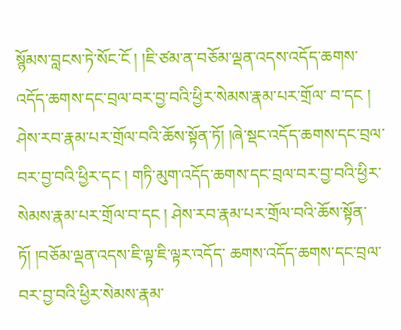སྙོམས་བླངས་ཏེ་སོང་ངོ ། །ཇི་ཙམ་ན་བཅོམ་ལྡན་འདས་འདོད་ཆགས་འདོད་ཆགས་དང་བྲལ་བར་བྱ་བའི་ཕྱིར་སེམས་རྣམ་པར་གྲོལ་ བ་དང ། ཤེས་རབ་རྣམ་པར་གྲོལ་བའི་ཆོས་སྟོན་ཏོ། །ཞེ་སྡང་འདོད་ཆགས་དང་བྲལ་བར་བྱ་བའི་ཕྱིར་དང ། གཏི་མུག་འདོད་ཆགས་དང་བྲལ་བར་བྱ་བའི་ཕྱིར་སེམས་རྣམ་པར་གྲོལ་བ་དང ། ཤེས་རབ་རྣམ་པར་གྲོལ་བའི་ཆོས་སྟོན་ཏོ། །བཅོམ་ལྡན་འདས་ཇི་ལྟ་ཇི་ལྟར་འདོད་ ཆགས་འདོད་ཆགས་དང་བྲལ་བར་བྱ་བའི་ཕྱིར་སེམས་རྣམ་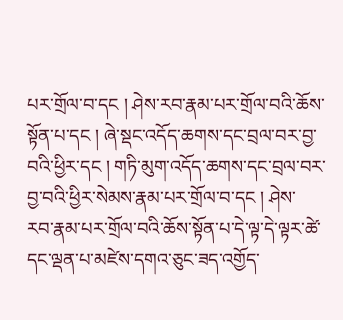པར་གྲོལ་བ་དང ། ཤེས་རབ་རྣམ་པར་གྲོལ་བའི་ཆོས་སྟོན་པ་དང ། ཞེ་སྡང་འདོད་ཆགས་དང་བྲལ་བར་བྱ་བའི་ཕྱིར་དང ། གཏི་མུག་འདོད་ཆགས་དང་བྲལ་བར་བྱ་བའི་ཕྱིར་སེམས་རྣམ་པར་གྲོལ་བ་དང ། ཤེས་
རབ་རྣམ་པར་གྲོལ་བའི་ཆོས་སྟོན་པ་དེ་ལྟ་དེ་ལྟར་ཚེ་དང་ལྡན་པ་མཛེས་དགའ་ཅུང་ཟད་འགྱོད་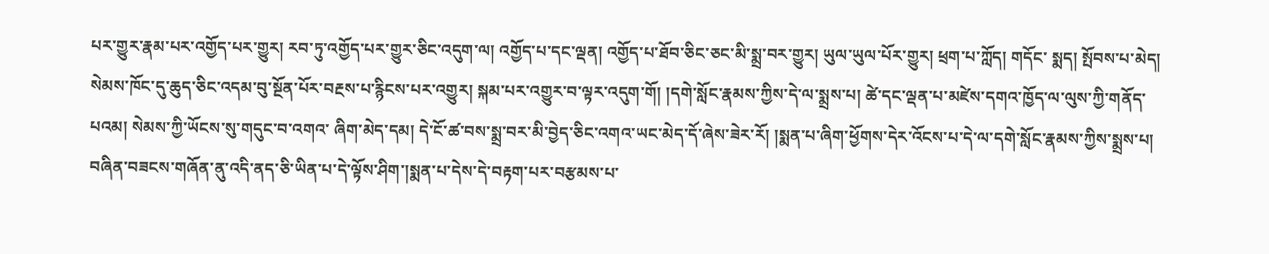པར་གྱུར་རྣམ་པར་འགྱོད་པར་གྱུར། རབ་ཏུ་འགྱོད་པར་གྱུར་ཅིང་འདུག་ལ། འགྱོད་པ་དང་ལྡན། འགྱོད་པ་ཐོབ་ཅིང་ཅང་མི་སྨྲ་བར་གྱུར། ཡུལ་ཡུལ་པོར་གྱུར། ཕྲག་པ་ཀློད། གདོང་ སྨད། སྤོབས་པ་མེད། སེམས་ཁོང་དུ་ཆུད་ཅིང་འདམ་བུ་སྔོན་པོར་བརྔས་པ་རྙིངས་པར་འགྱུར། སྐམ་པར་འགྱུར་བ་ལྟར་འདུག་གོ། །དགེ་སློང་རྣམས་ཀྱིས་དེ་ལ་སྨྲས་པ། ཚེ་དང་ལྡན་པ་མཛེས་དགའ་ཁྱོད་ལ་ལུས་ཀྱི་གནོད་པའམ། སེམས་ཀྱི་ཡོངས་སུ་གདུང་བ་འགའ་ ཞིག་མེད་དམ། དེ་ངོ་ཚ་བས་སྨྲ་བར་མི་བྱེད་ཅིང་འགའ་ཡང་མེད་དོ་ཞེས་ཟེར་རོ། །སྨན་པ་ཞིག་ཕྱོགས་དེར་འོངས་པ་དེ་ལ་དགེ་སློང་རྣམས་ཀྱིས་སྨྲས་པ། བཞིན་བཟངས་གཞོན་ནུ་འདི་ནད་ཅི་ཡིན་པ་དེ་ལྟོས་ཤིག་།སྨན་པ་དེས་དེ་བརྟག་པར་བརྩམས་པ་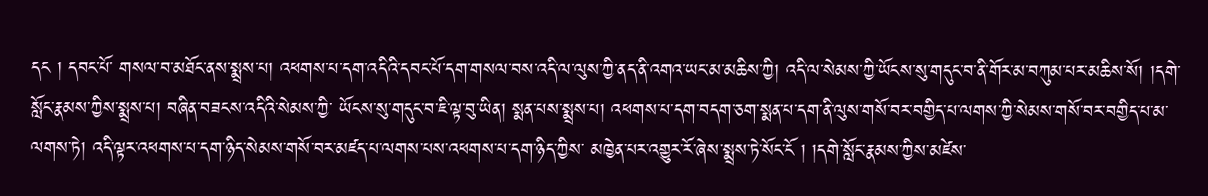དང ། དབང་པོ་ གསལ་བ་མཐོང་ནས་སྨྲས་པ། འཕགས་པ་དག་འདིའི་དབང་པོ་དག་གསལ་བས་འདི་ལ་ལུས་ཀྱི་ནད་ནི་འགའ་ཡང་མ་མཆིས་ཀྱི། འདི་ལ་སེམས་ཀྱི་ཡོངས་སུ་གདུང་བ་ནི་གོར་མ་བཀུམ་པར་མཆིས་སོ། །དགེ་སློང་རྣམས་ཀྱིས་སྨྲས་པ། བཞིན་བཟངས་འདིའི་སེམས་ཀྱི་ ཡོངས་སུ་གདུང་བ་ཇི་ལྟ་བུ་ཡིན། སྨན་པས་སྨྲས་པ། འཕགས་པ་དག་བདག་ཅག་སྨན་པ་དག་ནི་ལུས་གསོ་བར་བགྱིད་པ་ལགས་ཀྱི་སེམས་གསོ་བར་བགྱིད་པ་མ་ལགས་ཏེ། འདི་ལྟར་འཕགས་པ་དག་ཉིད་སེམས་གསོ་བར་མཛད་པ་ལགས་པས་འཕགས་པ་དག་ཉིད་ཀྱིས་ མཁྱེན་པར་འགྱུར་རོ་ཞེས་སྨྲས་ཏེ་སོང་ངོ ། །དགེ་སློང་རྣམས་ཀྱིས་མཛེས་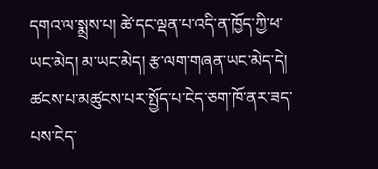དགའ་ལ་སྨྲས་པ། ཚེ་དང་ལྡན་པ་འདི་ན་ཁྱོད་ཀྱི་ཕ་ཡང་མེད། མ་ཡང་མེད། རྩ་ལག་གཞན་ཡང་མེད་དེ། ཚངས་པ་མཚུངས་པར་སྤྱོད་པ་ངེད་ཅག་ཁོ་ནར་ཟད་པས་ངེད་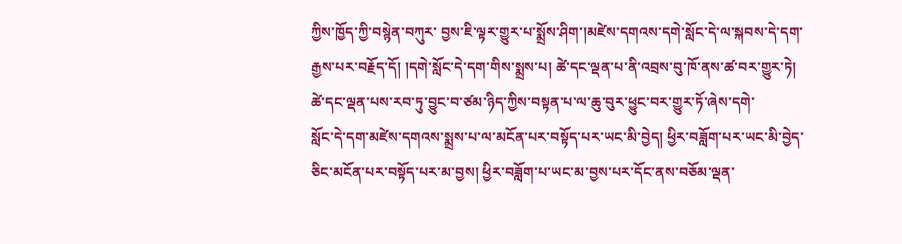ཀྱིས་ཁྱོད་ཀྱི་བསྙེན་བཀུར་ བྱས་ཇི་ལྟར་གྱུར་པ་སྨྲོས་ཤིག་།མཛེས་དགའས་དགེ་སློང་དེ་ལ་སྐབས་དེ་དག་རྒྱས་པར་བརྗོད་དོ། །དགེ་སློང་དེ་དག་གིས་སྨྲས་པ། ཚེ་དང་ལྡན་པ་ནི་འབྲས་བུ་ཁོ་ནས་ཚ་བར་གྱུར་ཏེ། ཚེ་དང་ལྡན་པས་རབ་ཏུ་བྱུང་བ་ཙམ་ཉིད་ཀྱིས་བསྟན་པ་ལ་ཆུ་བུར་ཕྱུང་བར་གྱུར་ཏོ་ཞེས་དགེ་
སློང་དེ་དག་མཛེས་དགའས་སྨྲས་པ་ལ་མངོན་པར་བསྟོད་པར་ཡང་མི་བྱེད། ཕྱིར་བཟློག་པར་ཡང་མི་བྱེད་ཅིང་མངོན་པར་བསྟོད་པར་མ་བྱས། ཕྱིར་བཟློག་པ་ཡང་མ་བྱས་པར་དོང་ནས་བཅོམ་ལྡན་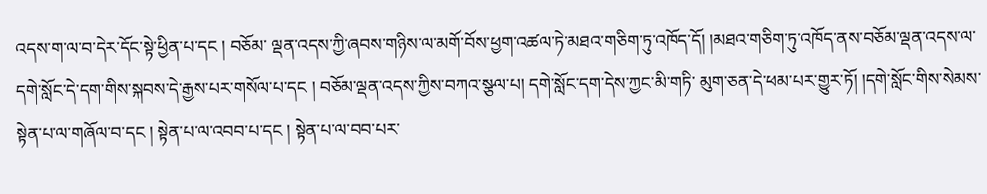འདས་ག་ལ་བ་དེར་དོང་སྟེ་ཕྱིན་པ་དང ། བཅོམ་ ལྡན་འདས་ཀྱི་ཞབས་གཉིས་ལ་མགོ་བོས་ཕྱག་འཚལ་ཏེ་མཐའ་གཅིག་ཏུ་འཁོད་དོ། །མཐའ་གཅིག་ཏུ་འཁོད་ནས་བཅོམ་ལྡན་འདས་ལ་དགེ་སློང་དེ་དག་གིས་སྐབས་དེ་རྒྱས་པར་གསོལ་པ་དང ། བཅོམ་ལྡན་འདས་ཀྱིས་བཀའ་སྩལ་པ། དགེ་སློང་དག་དེས་ཀྱང་མི་གཏི་ མུག་ཅན་དེ་ཕམ་པར་གྱུར་ཏོ། །དགེ་སློང་གིས་སེམས་སྟེན་པ་ལ་གཞོལ་བ་དང ། སྟེན་པ་ལ་འབབ་པ་དང ། སྟེན་པ་ལ་བབ་པར་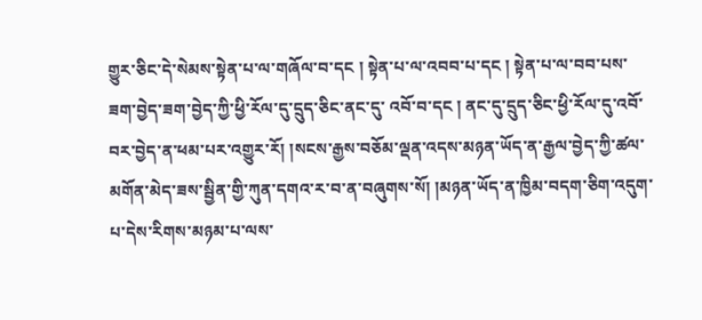གྱུར་ཅིང་དེ་སེམས་སྟེན་པ་ལ་གཞོལ་བ་དང ། སྟེན་པ་ལ་འབབ་པ་དང ། སྟེན་པ་ལ་བབ་པས་ཟག་བྱེད་ཟག་བྱེད་ཀྱི་ཕྱི་རོལ་དུ་དྲུད་ཅིང་ནང་དུ་ འབོ་བ་དང ། ནང་དུ་དྲུད་ཅིང་ཕྱི་རོལ་དུ་འབོ་བར་བྱེད་ན་ཕམ་པར་འགྱུར་རོ། །སངས་རྒྱས་བཅོམ་ལྡན་འདས་མཉན་ཡོད་ན་རྒྱལ་བྱེད་ཀྱི་ཚལ་མགོན་མེད་ཟས་སྦྱིན་གྱི་ཀུན་དགའ་ར་བ་ན་བཞུགས་སོ། །མཉན་ཡོད་ན་ཁྱིམ་བདག་ཅིག་འདུག་པ་དེས་རིགས་མཉམ་པ་ལས་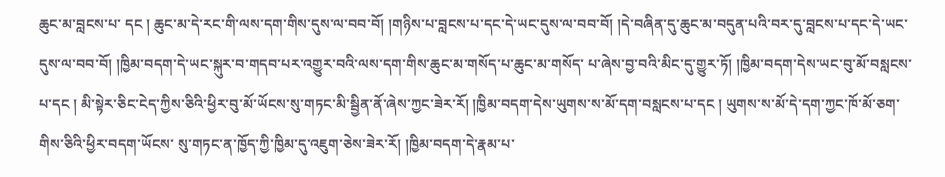ཆུང་མ་བླངས་པ་ དང ། ཆུང་མ་དེ་རང་གི་ལས་དག་གིས་དུས་ལ་བབ་བོ། །གཉིས་པ་བླངས་པ་དང་དེ་ཡང་དུས་ལ་བབ་བོ། །དེ་བཞིན་དུ་ཆུང་མ་བདུན་པའི་བར་དུ་བླངས་པ་དང་དེ་ཡང་དུས་ལ་བབ་བོ། །ཁྱིམ་བདག་དེ་ཡང་སྐུར་བ་གདབ་པར་འགྱུར་བའི་ལས་དག་གིས་ཆུང་མ་གསོད་པ་ཆུང་མ་གསོད་ པ་ཞེས་བྱ་བའི་མིང་དུ་གྱུར་ཏོ། །ཁྱིམ་བདག་དེས་ཡང་བུ་མོ་བསླངས་པ་དང ། མི་སྟེར་ཅིང་ངེད་ཀྱིས་ཅིའི་ཕྱིར་བུ་མོ་ཡོངས་སུ་གཏང་མི་སྦྱིན་ནོ་ཞེས་ཀྱང་ཟེར་རོ། །ཁྱིམ་བདག་དེས་ཡུགས་ས་མོ་དག་བསླངས་པ་དང ། ཡུགས་ས་མོ་དེ་དག་ཀྱང་ཁོ་མོ་ཅག་གིས་ཅིའི་ཕྱིར་བདག་ཡོངས་ སུ་གཏང་ན་ཁྱོད་ཀྱི་ཁྱིམ་དུ་འཇུག་ཅེས་ཟེར་རོ། །ཁྱིམ་བདག་དེ་རྣམ་པ་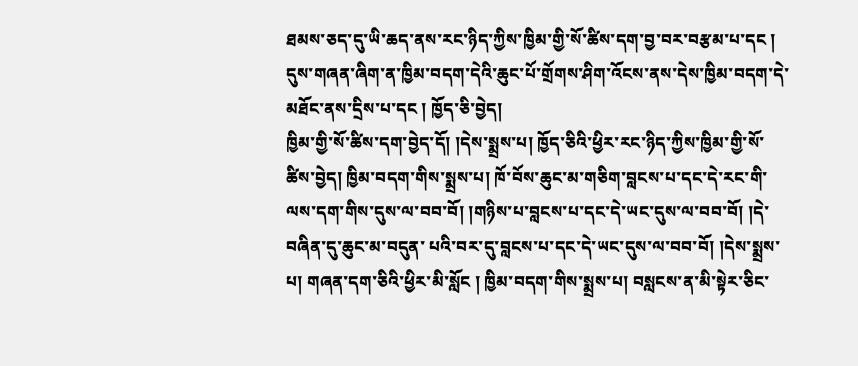ཐམས་ཅད་དུ་ཡི་ཆད་ནས་རང་ཉིད་ཀྱིས་ཁྱིམ་གྱི་སོ་ཚིས་དག་བྱ་བར་བརྩམ་པ་དང ། དུས་གཞན་ཞིག་ན་ཁྱིམ་བདག་དེའི་ཆུང་པོ་གྲོགས་ཤིག་འོངས་ནས་དེས་ཁྱིམ་བདག་དེ་མཐོང་ནས་དྲིས་པ་དང ། ཁྱོད་ཅི་བྱེད།
ཁྱིམ་གྱི་སོ་ཚིས་དག་བྱེད་དོ། །དེས་སྨྲས་པ། ཁྱོད་ཅིའི་ཕྱིར་རང་ཉིད་ཀྱིས་ཁྱིམ་གྱི་སོ་ཚིས་བྱེད། ཁྱིམ་བདག་གིས་སྨྲས་པ། ཁོ་བོས་ཆུང་མ་གཅིག་བླངས་པ་དང་དེ་རང་གི་ལས་དག་གིས་དུས་ལ་བབ་བོ། །གཉིས་པ་བླངས་པ་དང་དེ་ཡང་དུས་ལ་བབ་བོ། །དེ་བཞིན་དུ་ཆུང་མ་བདུན་ པའི་བར་དུ་བླངས་པ་དང་དེ་ཡང་དུས་ལ་བབ་བོ། །དེས་སྨྲས་པ། གཞན་དག་ཅིའི་ཕྱིར་མི་སློང ། ཁྱིམ་བདག་གིས་སྨྲས་པ། བསླངས་ན་མི་སྟེར་ཅིང་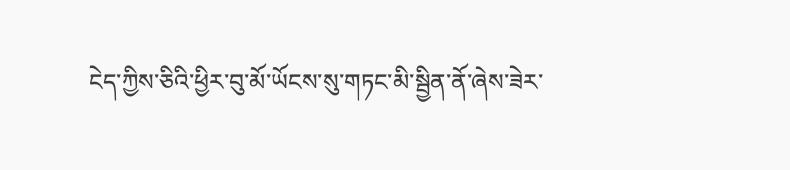ངེད་ཀྱིས་ཅིའི་ཕྱིར་བུ་མོ་ཡོངས་སུ་གཏང་མི་སྦྱིན་ནོ་ཞེས་ཟེར་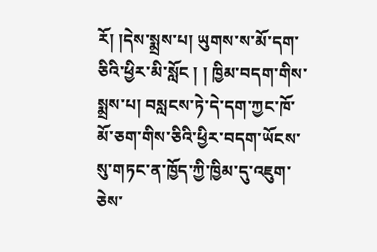རོ། །དེས་སྨྲས་པ། ཡུགས་ས་མོ་དག་ཅིའི་ཕྱིར་མི་སློང ། ། ཁྱིམ་བདག་གིས་སྨྲས་པ། བསླངས་ཏེ་དེ་དག་ཀྱང་ཁོ་མོ་ཅག་གིས་ཅིའི་ཕྱིར་བདག་ཡོངས་སུ་གཏང་ན་ཁྱོད་ཀྱི་ཁྱིམ་དུ་འཇུག་ཅེས་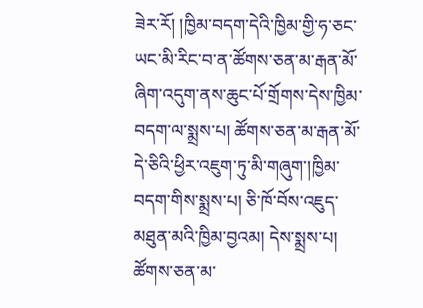ཟེར་རོ། །ཁྱིམ་བདག་དེའི་ཁྱིམ་གྱི་ཧ་ཅང་ཡང་མི་རིང་བ་ན་ཚོགས་ཅན་མ་རྒན་མོ་ཞིག་འདུག་ནས་ཆུང་པོ་གྲོགས་དེས་ཁྱིམ་བདག་ལ་སྨྲས་པ། ཚོགས་ཅན་མ་རྒན་མོ་དེ་ཅིའི་ཕྱིར་འཇུག་ཏུ་མི་གཞུག་།ཁྱིམ་བདག་གིས་སྨྲས་པ། ཅི་ཁོ་བོས་འཇུད་མཐུན་མའི་ཁྱིམ་བྱའམ། དེས་སྨྲས་པ། ཚོགས་ཅན་མ་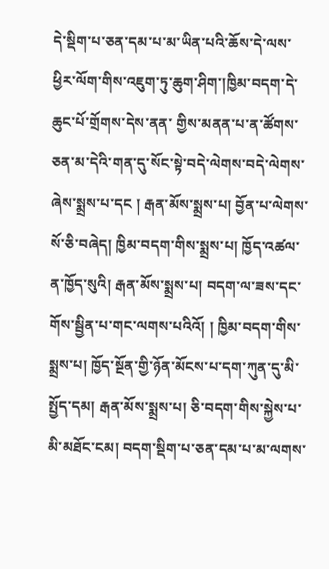དེ་སྡིག་པ་ཅན་དམ་པ་མ་ཡིན་པའི་ཆོས་དེ་ལས་ཕྱིར་ལོག་གིས་འཇུག་ཏུ་ཆུག་ཤིག་།ཁྱིམ་བདག་དེ་ཆུང་པོ་གྲོགས་དེས་ནན་ གྱིས་མནན་པ་ན་ཚོགས་ཅན་མ་དེའི་གན་དུ་སོང་སྟེ་བདེ་ལེགས་བདེ་ལེགས་ཞེས་སྨྲས་པ་དང ། རྒན་མོས་སྨྲས་པ། བྱོན་པ་ལེགས་སོ་ཅི་བཞེད། ཁྱིམ་བདག་གིས་སྨྲས་པ། ཁྱོད་འཚལ་ན་ཁྱོད་སུའི། རྒན་མོས་སྨྲས་པ། བདག་ལ་ཟས་དང་གོས་སྦྱིན་པ་གང་ལགས་པའིའོ། ། ཁྱིམ་བདག་གིས་སྨྲས་པ། ཁྱོད་སྔོན་གྱི་ཉོན་མོངས་པ་དག་ཀུན་དུ་མི་སྤྱོད་དམ། རྒན་མོས་སྨྲས་པ། ཅི་བདག་གིས་སྐྱེས་པ་མི་མཐོང་ངམ། བདག་སྡིག་པ་ཅན་དམ་པ་མ་ལགས་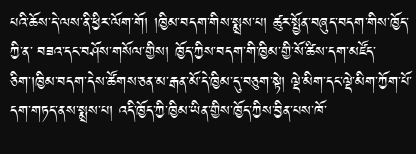པའི་ཆོས་དེ་ལས་ནི་ཕྱིར་ལོག་གོ། །ཁྱིམ་བདག་གིས་སྨྲས་པ། ཚུར་སྤྱོན་བཞུད་བདག་གིས་ཁྱོད་ཀྱི་ན་ བཟའ་དང་བཤོས་གསོལ་གྱིས། ཁྱོད་ཀྱིས་བདག་གི་ཁྱིམ་གྱི་སོ་ཚིས་དག་མཛོད་ཅིག་།ཁྱིམ་བདག་དེས་ཚོགས་ཅན་མ་རྒན་མོ་དེ་ཁྱིམ་དུ་བཅུག་སྟེ། ལྡེ་མིག་དང་ལྡེ་མིག་ཀྱོག་པོ་དག་གཏད་ནས་སྨྲས་པ། འདི་ཁྱོད་ཀྱི་ཁྱིམ་ཡིན་གྱིས་ཁྱོད་ཀྱིས་བྱིན་པས་ཁོ་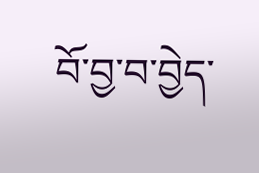བོ་བྱ་བ་བྱེད་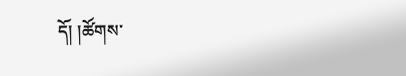དོ། །ཚོགས་